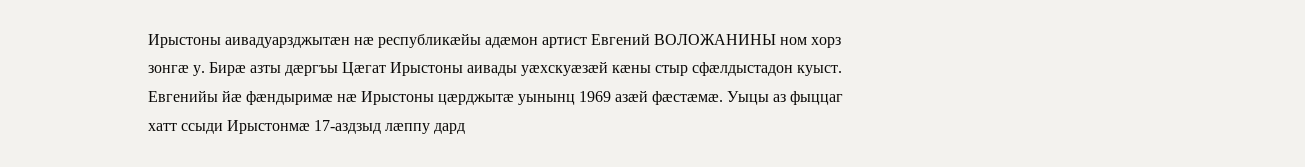Ирыстоны аивадуарзджытæн нæ республикæйы адæмон артист Евгений ВОЛОЖАНИНЫ ном хорз зонгæ у. Бирæ азты дæргъы Цæгат Ирыстоны аивады уæхскуæзæй кæны стыр сфæлдыстадон куыст.
Евгенийы йæ фæндыримæ нæ Ирыстоны цæрджытæ уынынц 1969 азæй фæстæмæ. Уыцы аз фыццаг хатт ссыди Ирыстонмæ 17-аздзыд лæппу дард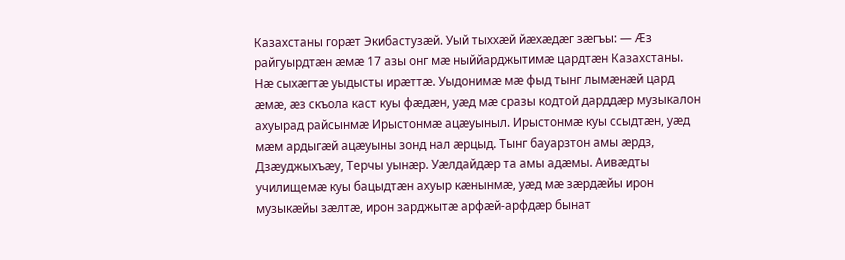Казахстаны горæт Экибастузæй. Уый тыххæй йæхæдæг зæгъы: — Æз райгуырдтæн æмæ 17 азы онг мæ ныййарджытимæ цардтæн Казахстаны. Нæ сыхæгтæ уыдысты ирæттæ. Уыдонимæ мæ фыд тынг лымæнæй цард æмæ, æз скъола каст куы фæдæн, уæд мæ сразы кодтой дарддæр музыкалон ахуырад райсынмæ Ирыстонмæ ацæуыныл. Ирыстонмæ куы ссыдтæн, уæд мæм ардыгæй ацæуыны зонд нал æрцыд. Тынг бауарзтон амы æрдз, Дзæуджыхъæу, Терчы уынæр. Уæлдайдæр та амы адæмы. Аивæдты училищемæ куы бацыдтæн ахуыр кæнынмæ, уæд мæ зæрдæйы ирон музыкæйы зæлтæ, ирон зарджытæ арфæй-арфдæр бынат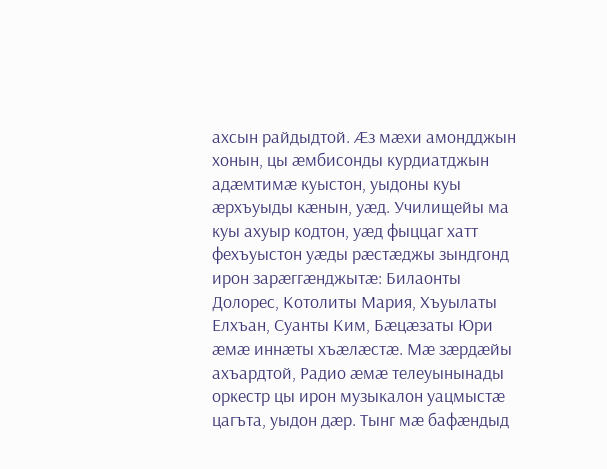ахсын райдыдтой. Æз мæхи амондджын хонын, цы æмбисонды курдиатджын адæмтимæ куыстон, уыдоны куы æрхъуыды кæнын, уæд. Училищейы ма куы ахуыр кодтон, уæд фыццаг хатт фехъуыстон уæды рæстæджы зындгонд ирон зарæггæнджытæ: Билаонты Долорес, Котолиты Мария, Хъуылаты Елхъан, Суанты Ким, Бæцæзаты Юри æмæ иннæты хъæлæстæ. Мæ зæрдæйы ахъардтой, Радио æмæ телеуынынады оркестр цы ирон музыкалон уацмыстæ цагъта, уыдон дæр. Тынг мæ бафæндыд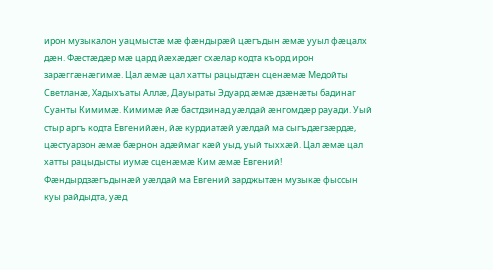ирон музыкалон уацмыстæ мæ фæндырæй цæгъдын æмæ ууыл фæцалх дæн. Фæстæдæр мæ цард йæхæдæг схæлар кодта къорд ирон зарæггæнæгимæ. Цал æмæ цал хатты рацыдтæн сценæмæ Медойты Светланæ, Хадыхъаты Аллæ, Дауыраты Эдуард æмæ дзæнæты бадинаг Суанты Кимимæ. Кимимæ йæ бастдзинад уæлдай æнгомдæр рауади. Уый стыр аргъ кодта Евгенийæн, йæ курдиатæй уæлдай ма сыгъдæгзæрдæ, цæстуарзон æмæ бæрнон адæймаг кæй уыд, уый тыххæй. Цал æмæ цал хатты рацыдысты иумæ сценæмæ Ким æмæ Евгений! Фæндырдзæгъдынæй уæлдай ма Евгений зарджытæн музыкæ фыссын куы райдыдта, уæд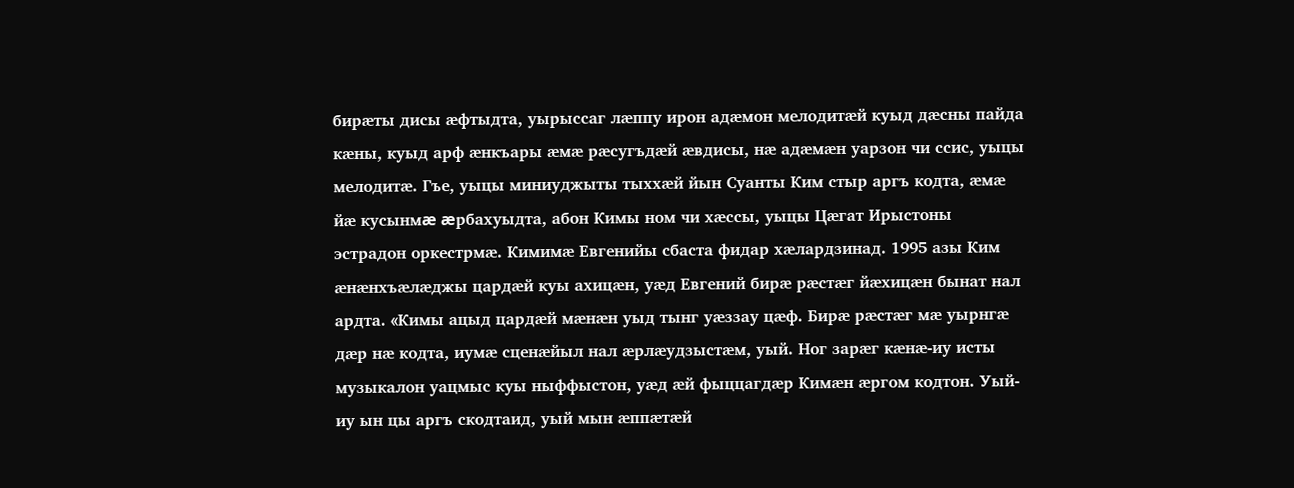бирæты дисы æфтыдта, уырыссаг лæппу ирон адæмон мелодитæй куыд дæсны пайда кæны, куыд арф æнкъары æмæ рæсугъдæй æвдисы, нæ адæмæн уарзон чи ссис, уыцы мелодитæ. Гъе, уыцы миниуджыты тыххæй йын Суанты Ким стыр аргъ кодта, æмæ йæ кусынмæ æрбахуыдта, абон Кимы ном чи хæссы, уыцы Цæгат Ирыстоны эстрадон оркестрмæ. Кимимæ Евгенийы сбаста фидар хæлардзинад. 1995 азы Ким æнæнхъæлæджы цардæй куы ахицæн, уæд Евгений бирæ рæстæг йæхицæн бынат нал ардта. «Кимы ацыд цардæй мæнæн уыд тынг уæззау цæф. Бирæ рæстæг мæ уырнгæ дæр нæ кодта, иумæ сценæйыл нал æрлæудзыстæм, уый. Ног зарæг кæнæ-иу исты музыкалон уацмыс куы ныффыстон, уæд æй фыццагдæр Кимæн æргом кодтон. Уый-иу ын цы аргъ скодтаид, уый мын æппæтæй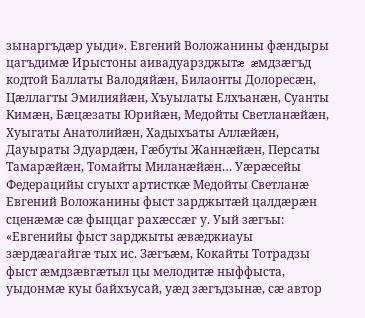зынаргъдæр уыди». Евгений Воложанины фæндыры цагъдимæ Ирыстоны аивадуарзджытæ æмдзæгъд кодтой Баллаты Валодяйæн, Билаонты Долоресæн, Цæллагты Эмилияйæн, Хъуылаты Елхъанæн, Суанты Кимæн, Бæцæзаты Юрийæн, Медойты Светланæйæн, Хуыгаты Анатолийæн, Хадыхъаты Аллæйæн, Дауыраты Эдуардæн, Гæбуты Жаннæйæн, Персаты Тамарæйæн, Томайты Миланæйæн… Уæрæсейы Федерацийы сгуыхт артисткæ Медойты Светланæ Евгений Воложанины фыст зарджытæй цалдæрæн сценæмæ сæ фыццаг рахæссæг у. Уый зæгъы: «Евгенийы фыст зарджыты æвæджиауы зæрдæагайгæ тых ис. Зæгъæм, Кокайты Тотрадзы фыст æмдзæвгæтыл цы мелодитæ ныффыста, уыдонмæ куы байхъусай, уæд зæгъдзынæ, сæ автор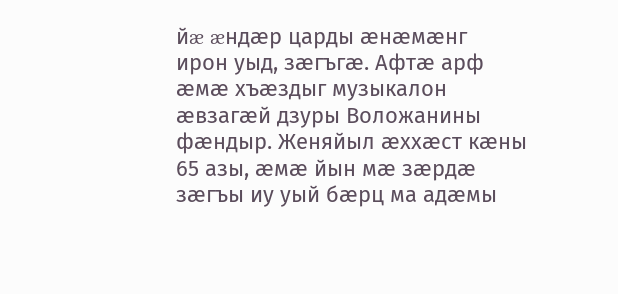йæ æндæр царды æнæмæнг ирон уыд, зæгъгæ. Афтæ арф æмæ хъæздыг музыкалон æвзагæй дзуры Воложанины фæндыр. Женяйыл æххæст кæны 65 азы, æмæ йын мæ зæрдæ зæгъы иу уый бæрц ма адæмы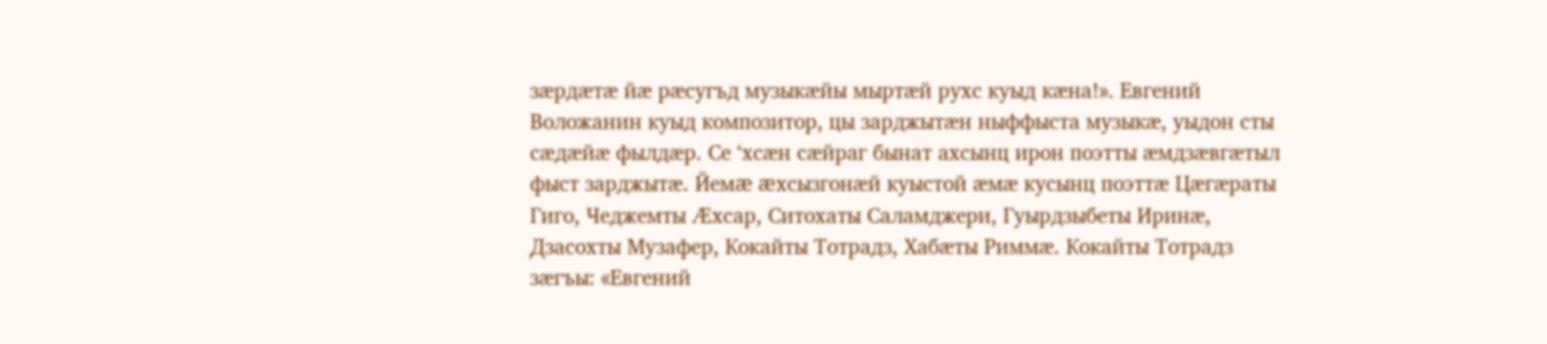зæрдæтæ йæ рæсугъд музыкæйы мыртæй рухс куыд кæна!». Евгений Воложанин куыд композитор, цы зарджытæн ныффыста музыкæ, уыдон сты сæдæйæ фылдæр. Се ‘хсæн сæйраг бынат ахсынц ирон поэтты æмдзæвгæтыл фыст зарджытæ. Йемæ æхсызгонæй куыстой æмæ кусынц поэттæ Цæгæраты Гиго, Чеджемты Æхсар, Ситохаты Саламджери, Гуырдзыбеты Иринæ, Дзасохты Музафер, Кокайты Тотрадз, Хабæты Риммæ. Кокайты Тотрадз зæгъы: «Евгений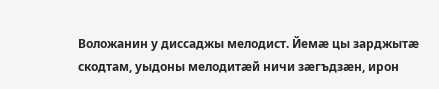Воложанин у диссаджы мелодист. Йемæ цы зарджытæ скодтам, уыдоны мелодитæй ничи зæгъдзæн, ирон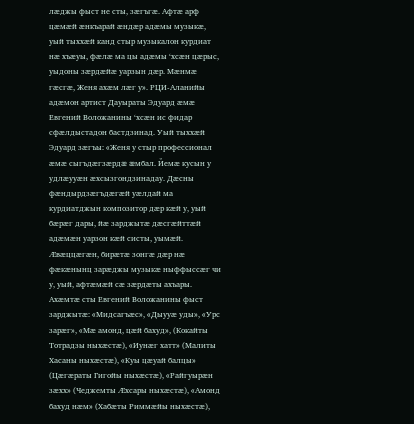лæджы фыст не сты, зæгъгæ. Афтæ арф цæмæй æнкъарай æндæр адæмы музыкæ, уый тыххæй канд стыр музыкалон курдиат нæ хъæуы, фæлæ ма цы адæмы ‘хсæн цæрыс, уыдоны зæрдæйæ уарзын дæр. Мæнмæ гæсгæ, Женя ахæм лæг у». РЦИ-Аланийы адæмон артист Дауыраты Эдуард æмæ Евгений Воложанины ‘хсæн ис фидар сфæлдыстадон бастдзинад. Уый тыххæй Эдуард зæгъы: «Женя у стыр профессионал æмæ сыгъдæгзæрдæ æмбал. Йемæ кусын у удлæууæн æхсызгондзинадау. Дæсны фæндырдзæгъдæгæй уæлдай ма курдиатджын композитор дæр кæй у, уый бæрæг дары, йæ зарджытæ дæсгæйттæй адæмæн уарзон кæй систы, уымæй. Æвæццæгæн, бирæтæ зонгæ дæр нæ фæкæнынц зарæджы музыкæ ныффыссæг чи у, уый, афтæмæй сæ зæрдæты ахъары. Ахæмтæ сты Евгений Воложанины фыст зарджытæ: «Мидсагъæс», «Дыууæ уды», «Урс зарæг», «Мæ амонд, цæй бахуд», (Кокайты Тотрадзы ныхæстæ), «Иунæг хатт» (Малиты Хасаны ныхæстæ), «Куы цæуай балцы» (Цæгæраты Гигойы ныхæстæ), «Райгуырæн зæхх» (Чеджемты Æхсары ныхæстæ), «Амонд бахуд нæм» (Хабæты Риммæйы ныхæстæ),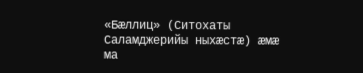«Бæллиц» (Ситохаты Саламджерийы ныхæстæ) æмæ ма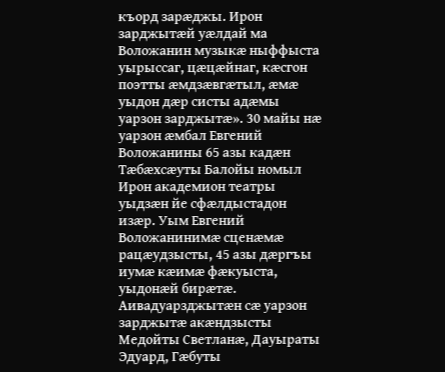къорд зарæджы. Ирон зарджытæй уæлдай ма Воложанин музыкæ ныффыста уырыссаг, цæцæйнаг, кæсгон поэтты æмдзæвгæтыл, æмæ уыдон дæр систы адæмы уарзон зарджытæ». 30 майы нæ уарзон æмбал Евгений Воложанины 65 азы кадæн Тæбæхсæуты Балойы номыл Ирон академион театры уыдзæн йе сфæлдыстадон изæр. Уым Евгений Воложанинимæ сценæмæ рацæудзысты, 45 азы дæргъы иумæ кæимæ фæкуыста, уыдонæй бирæтæ. Аивадуарзджытæн сæ уарзон зарджытæ акæндзысты Медойты Светланæ, Дауыраты Эдуард, Гæбуты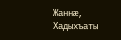Жаннæ, Хадыхъаты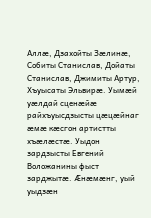Аллæ, Дзахойты Зæлинæ, Собиты Станислав, Дойаты Станислав, Джимиты Артур, Хъуысаты Эльвирæ. Уымæй уæлдай сценæйæ райхъуысдзысты цæцæйнаг æмæ кæсгон артистты хъæлæстæ. Уыдон зардзысты Евгений Воложанины фыст зарджытæ. Æнæмæнг, уый уыдзæн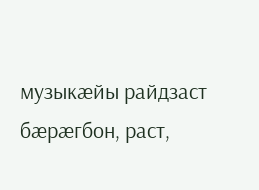музыкæйы райдзаст бæрæгбон, раст,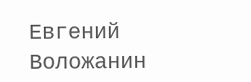Евгений Воложанин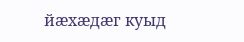йæхæдæг куыд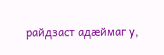райдзаст адæймаг у,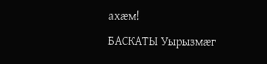ахæм!
БАСКАТЫ Уырызмæг